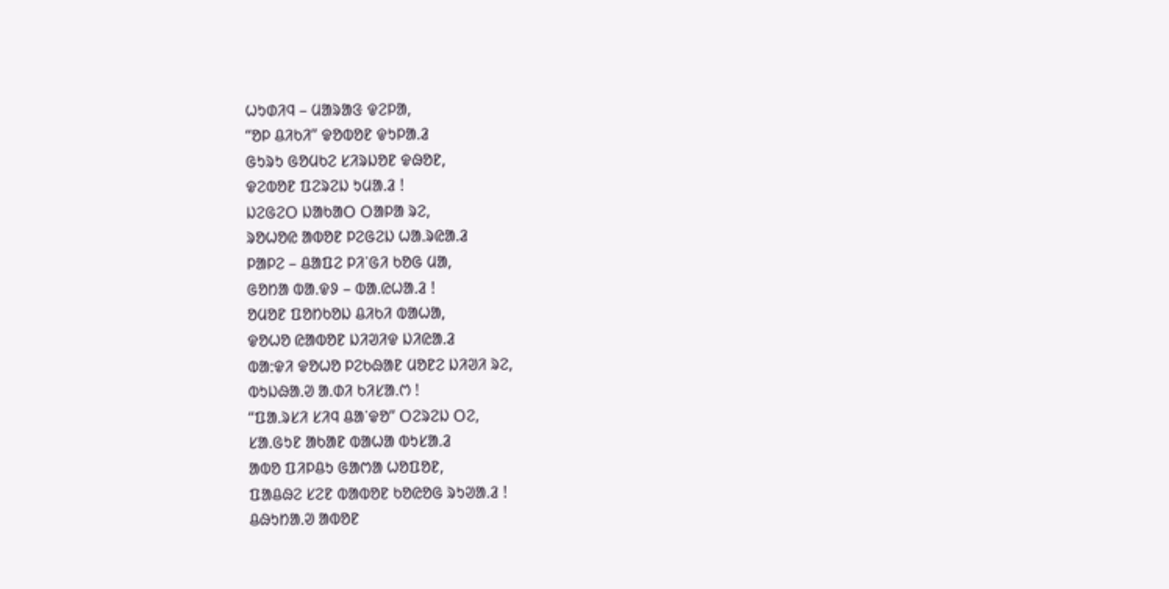ᱦᱩᱰᱤᱧ – ᱢᱟᱨᱟᱝ ᱫᱮᱞᱟ,
“ᱚᱞ ᱪᱤᱠᱤ” ᱫᱚᱵᱚᱱ ᱫᱩᱞᱟ.ᱲ
ᱜᱩᱨᱩ ᱜᱚᱢᱠᱮ ᱥᱤᱨᱡᱚᱱ ᱫᱷᱚᱱ,
ᱫᱮᱵᱚᱱ ᱯᱮᱨᱮᱡ ᱩᱢᱟ.ᱲ !
ᱡᱮᱜᱮᱛ ᱡᱟᱠᱟᱛ ᱛᱟᱞᱟ ᱨᱮ,
ᱨᱚᱦᱚᱭ ᱟᱵᱚᱱ ᱞᱮᱜᱮᱡ ᱦᱟ.ᱨᱭᱟ.ᱲ
ᱞᱟᱞᱮ – ᱪᱟᱯᱮ ᱞᱤᱸᱜᱤ ᱠᱚᱜ ᱢᱟ,
ᱜᱚᱴᱟ ᱵᱟ.ᱫᱽ – ᱵᱟ.ᱭᱦᱟ.ᱲ !
ᱚᱢᱚᱱ ᱯᱚᱴᱠᱚᱡ ᱪᱤᱠᱤ ᱵᱟᱦᱟ,
ᱫᱚᱦᱚ ᱭᱟᱵᱚᱱ ᱡᱤᱣᱤᱫ ᱡᱤᱭᱟ.ᱲ
ᱵᱟᱺᱫᱤ ᱫᱚᱦᱚ ᱞᱮᱠᱷᱟᱱ ᱢᱚᱱᱮ ᱡᱤᱣᱤ ᱨᱮ,
ᱵᱩᱡᱷᱟ.ᱣ ᱟ.ᱰᱤ ᱠᱤᱥᱟ.ᱬ !
“ᱯᱟ.ᱨᱥᱤ ᱥᱤᱧ ᱪᱟᱸᱫᱚ” ᱛᱮᱨᱮᱡ ᱛᱮ,
ᱥᱟ.ᱜᱩᱱ ᱟᱠᱟᱱ ᱵᱟᱦᱟ ᱵᱩᱥᱟ.ᱲ
ᱟᱵᱚ ᱯᱤᱞᱪᱩ ᱜᱟᱬᱟ ᱦᱚᱯᱚᱱ,
ᱯᱟᱪᱷᱮ ᱥᱮᱱ ᱵᱟᱵᱚᱱ ᱠᱚᱭᱚᱜ ᱨᱩᱣᱟ.ᱲ !
ᱪᱷᱩᱴᱟ.ᱣ ᱟᱵᱚᱱ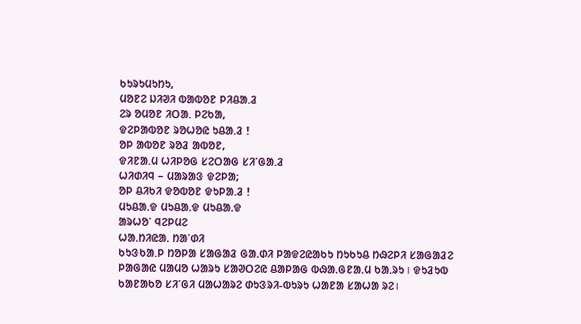ᱠᱩᱨᱩᱢᱩᱴᱩ,
ᱢᱚᱱᱮ ᱡᱤᱣᱤ ᱵᱟᱵᱚᱱ ᱞᱤᱪᱟ.ᱲ
ᱮᱨ ᱚᱢᱚᱱ ᱤᱛᱟ. ᱞᱮᱠᱟ,
ᱫᱮᱞᱟᱵᱚᱱ ᱨᱚᱦᱚᱭ ᱩᱪᱟ.ᱲ !
ᱚᱞ ᱟᱵᱚᱱ ᱨᱚᱲ ᱟᱵᱚᱱ,
ᱫᱤᱱᱟ.ᱢ ᱦᱤᱞᱚᱜ ᱥᱮᱛᱟᱜ ᱥᱤᱸᱜᱟ.ᱲ
ᱦᱤᱰᱤᱧ – ᱢᱟᱨᱟᱝ ᱫᱮᱞᱟ;
ᱚᱞ ᱪᱤᱠᱤ ᱫᱚᱵᱚᱱ ᱫᱩᱞᱟ.ᱲ !
ᱢᱩᱪᱟᱹᱫ ᱢᱩᱪᱟᱹᱫ ᱢᱩᱪᱟᱹᱫ
ᱟᱨᱦᱚᱸ ᱧᱮᱞᱢᱮ
ᱦᱟᱹᱴᱤᱭᱟᱹ ᱴᱟᱸᱰᱤ
ᱠᱩᱝᱠᱟ.ᱞ ᱴᱚᱞᱟ ᱥᱟᱜᱟᱲ ᱜᱟᱹᱰᱤ ᱞᱟᱫᱮᱭᱟᱠᱩ ᱴᱩᱠᱩᱪ ᱴᱷᱮᱞᱤ ᱥᱟᱜᱟᱲᱮ ᱞᱟᱜᱟᱭ ᱢᱟᱢᱚ ᱦᱟᱨᱩ ᱥᱟᱣᱛᱮᱭ ᱪᱟᱞᱟᱜ ᱵᱷᱟᱹᱜᱱᱟᱹᱢ ᱠᱟᱹᱨᱩ। ᱫᱩᱲᱩᱵ ᱠᱟᱱᱟᱠᱚ ᱥᱤᱸᱜᱤ ᱢᱟᱦᱟᱨᱮ ᱰᱩᱝᱨᱤ-ᱵᱩᱨᱩ ᱦᱟᱱᱟ ᱥᱟᱦᱟ ᱨᱮ।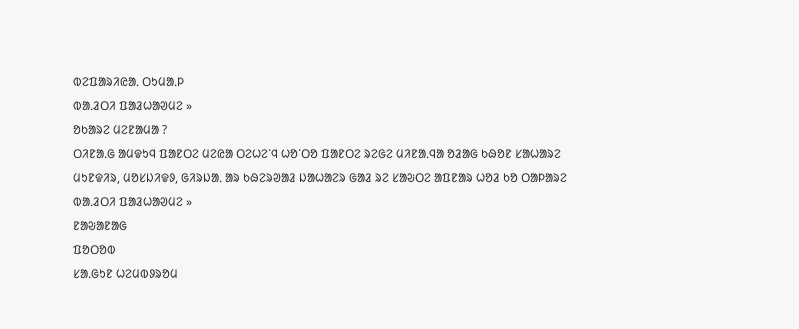ᱵᱮᱯᱟᱨᱤᱭᱟᱹ ᱛᱩᱢᱟᱹᱞ
ᱵᱟᱹᱲᱛᱤ ᱯᱟᱲᱦᱟᱣᱢᱮ »
ᱚᱠᱟᱨᱮ ᱢᱮᱱᱟᱢᱟ ?
ᱛᱤᱱᱟᱹᱜ ᱟᱢᱫᱩᱧ ᱯᱟᱱᱛᱮ ᱢᱮᱭᱟ ᱛᱮᱦᱮᱸᱧ ᱦᱚᱸᱛᱚ ᱯᱟᱱᱛᱮ ᱨᱮᱜᱮ ᱢᱤᱱᱟᱹᱧᱟ ᱚᱲᱟᱜ ᱠᱷᱚᱱ ᱥᱟᱦᱟᱨᱮ ᱢᱩᱱᱫᱤᱨ, ᱢᱚᱥᱡᱤᱫᱽ, ᱜᱤᱨᱡᱟᱹ ᱟᱨ ᱠᱷᱮᱨᱣᱟᱲ ᱡᱟᱦᱟᱮᱨ ᱜᱟᱲ ᱨᱮ ᱥᱟᱶᱛᱮ ᱟᱯᱱᱟᱨ ᱦᱚᱲ ᱠᱚ ᱛᱟᱞᱟᱨᱮ
ᱵᱟᱹᱲᱛᱤ ᱯᱟᱲᱦᱟᱣᱢᱮ »
ᱱᱟᱶᱟᱱᱟᱜ
ᱯᱚᱛᱚᱵ
ᱥᱟᱹᱜᱩᱱ ᱦᱮᱢᱵᱽᱨᱚᱢ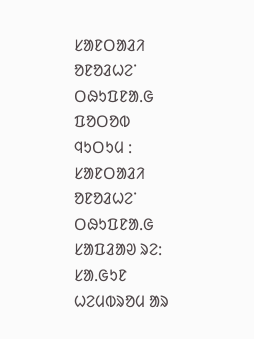ᱥᱟᱱᱛᱟᱲᱤ ᱚᱱᱚᱲᱦᱮᱸ ᱛᱷᱩᱯᱱᱟᱹᱜ
ᱯᱚᱛᱚᱵ ᱧᱩᱛᱩᱢ ᱺ ᱥᱟᱱᱛᱟᱲᱤ ᱚᱱᱚᱲᱦᱮᱸ ᱛᱷᱩᱯᱱᱟᱹᱜ ᱥᱟᱯᱲᱟᱣ ᱨᱮᱺ ᱥᱟᱹᱜᱩᱱ ᱦᱮᱢᱵᱨᱚᱢ ᱟᱨ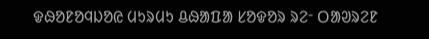ᱫᱷᱚᱱᱚᱧᱡᱚᱭ ᱢᱩᱨᱢᱩ ᱪᱷᱟᱯᱟ ᱥᱚᱫᱚᱨ ᱨᱮᱼ ᱛᱟᱣᱨᱮᱱ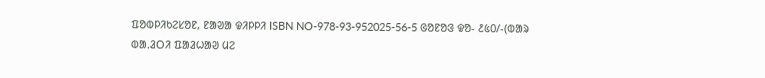ᱯᱚᱵᱞᱤᱠᱮᱥᱚᱱ, ᱱᱟᱣᱟ ᱫᱤᱞᱞᱤ ISBN NO-978-93-952025-56-5 ᱜᱚᱱᱚᱝ ᱫᱚ- ᱒᱕᱐/-(ᱵᱟᱨ
ᱵᱟᱹᱲᱛᱤ ᱯᱟᱲᱦᱟᱣ ᱢᱮ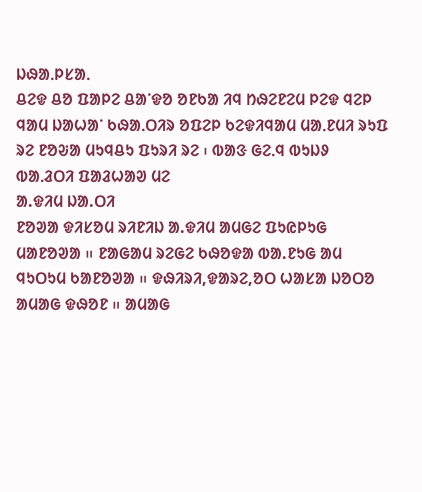ᱡᱷᱟᱹᱞᱥᱟᱹ
ᱪᱮᱫ ᱪᱚ ᱯᱟᱞᱮ ᱪᱟᱸᱫᱚ ᱚᱱᱠᱟ ᱤᱧ ᱴᱷᱮᱱᱮᱢ ᱞᱮᱫ ᱧᱮᱞ ᱧᱟᱢ ᱡᱟᱦᱟᱸ ᱠᱷᱟᱹᱛᱤᱨ ᱚᱯᱮᱞ ᱠᱮᱫᱤᱧᱟᱢ ᱢᱟᱹᱱᱢᱤ ᱨᱩᱯ ᱨᱮ ᱱᱚᱶᱟ ᱢᱩᱧᱪᱩ ᱯᱩᱨᱤ ᱨᱮ ᱾ ᱵᱟᱝ ᱜᱮᱹᱧ ᱵᱩᱡᱽ
ᱵᱟᱹᱲᱛᱤ ᱯᱟᱲᱦᱟᱣ ᱢᱮ
ᱟ.ᱫᱤᱢ ᱡᱟ.ᱛᱤ
ᱱᱚᱣᱟ ᱫᱤᱥᱚᱢ ᱨᱤᱱᱤᱡ ᱟ.ᱫᱤᱢ ᱟᱢᱜᱮ ᱯᱩᱭᱞᱩᱜ ᱢᱟᱱᱚᱣᱟ ᱿ ᱱᱟᱜᱟᱢ ᱨᱮᱜᱮ ᱠᱷᱚᱫᱟ ᱵᱟ.ᱱᱩᱜ ᱟᱢ ᱧᱩᱛᱩᱢ ᱠᱟᱱᱚᱣᱟ ᱿ ᱫᱷᱤᱨᱤ,ᱫᱟᱨᱮ,ᱚᱛ ᱦᱟᱥᱟ ᱡᱚᱛᱚ ᱟᱢᱟᱜ ᱫᱷᱚᱱ ᱿ ᱟᱢᱟᱜ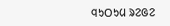ᱧᱩᱛᱩᱢ ᱨᱮᱜᱮ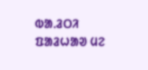ᱵᱟᱹᱲᱛᱤ ᱯᱟᱲᱦᱟᱣ ᱢᱮ